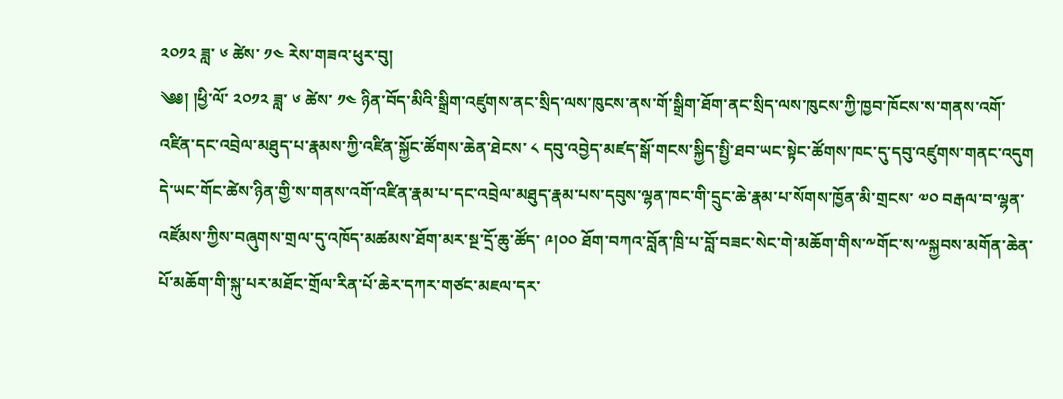༢༠༡༢ ཟླ་ ༦ ཚེས་ ༡༤ རེས་གཟའ་ཕུར་བུ།
༄༅། །ཕྱི་ལོ་ ༢༠༡༢ ཟླ་ ༦ ཚེས་ ༡༤ ཉིན་བོད་མིའི་སྒྲིག་འཛུགས་ནང་སྲིད་ལས་ཁུངས་ནས་གོ་སྒྲིག་ཐོག་ནང་སྲིད་ལས་ཁུངས་ཀྱི་ཁྱབ་ཁོངས་ས་གནས་འགོ་འཛིན་དང་འབྲེལ་མཐུད་པ་རྣམས་ཀྱི་འཛིན་སྐྱོང་ཚོགས་ཆེན་ཐེངས་ ༨ དབུ་འབྱེད་མཛད་སྒོ་གངས་སྐྱིད་སྤྱི་ཐབ་ཡང་སྟེང་ཚོགས་ཁང་དུ་དབུ་འཛུགས་གནང་འདུག
དེ་ཡང་གོང་ཚེས་ཉིན་གྱི་ས་གནས་འགོ་འཛིན་རྣམ་པ་དང་འབྲེལ་མཐུད་རྣམ་པས་དབུས་ལྷན་ཁང་གི་དྲུང་ཆེ་རྣམ་པ་སོགས་ཁྱོན་མི་གྲངས་ ༧༠ བརྒལ་བ་ལྷན་འཛོམས་ཀྱིས་བཞུགས་གྲལ་དུ་འཁོད་མཚམས་ཐོག་མར་སྔ་དྲོ་ཆུ་ཚོད་ ༩།༠༠ ཐོག་བཀའ་བློན་ཁྲི་པ་བློ་བཟང་སེང་གེ་མཆོག་གིས་༸གོང་ས་༸སྐྱབས་མགོན་ཆེན་པོ་མཆོག་གི་སྐུ་པར་མཐོང་གྲོལ་རིན་པོ་ཆེར་དཀར་གཙང་མཇལ་དར་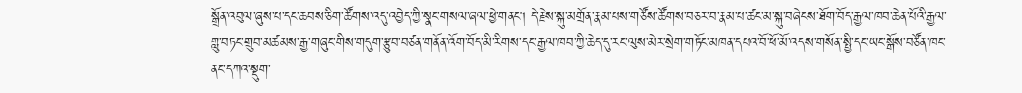སྒྲོན་འབུལ་ཞུས་པ་དང་ཆབས་ཅིག་ཚོགས་འདུ་འབྱེད་ཀྱི་སྣང་གསལ་ཞལ་ཕྱེ་གནང། དེ་རྗེས་སྐུ་མགྲོན་རྣམ་པས་གཙོས་ཚོགས་བཅར་བ་རྣམ་པ་ཚང་མ་སྐུ་བཞེངས་ཐོག་བོད་རྒྱལ་ཁབ་ཆེན་པོའི་རྒྱལ་གླུ་བཏང་གྲུབ་མཚམས་རྒྱ་གཞུང་གིས་གདུག་རྩུབ་བཙན་གནོན་འོག་བོད་མི་རིགས་དང་རྒྱལ་ཁབ་ཀྱི་ཆེད་དུ་རང་ལུས་མེར་སྲེག་གཏོང་མཁན་དཔའ་བོ་ཕོ་མོ་འདས་གསོན་སྤྱི་དང་ཡང་སྒོས་བཙོན་ཁང་ནང་དཀའ་སྡུག་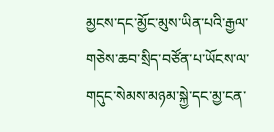མྱངས་དང་མྱོང་མུས་ཡིན་པའི་རྒྱལ་གཅེས་ཆབ་སྲིད་བཙོན་པ་ཡོངས་ལ་གདུང་སེམས་མཉམ་སྐྱེ་དང་མྱ་ངན་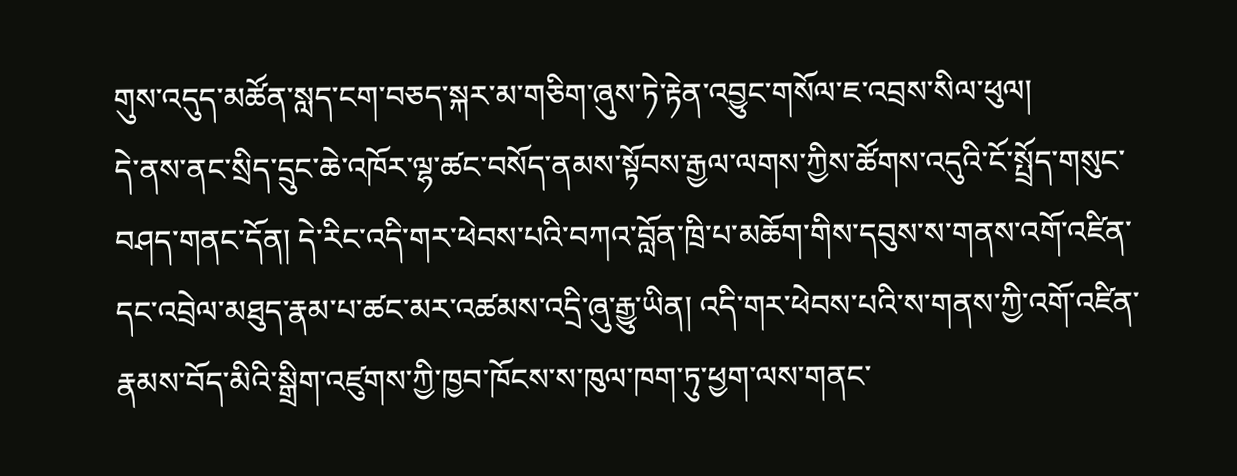གུས་འདུད་མཚོན་སླད་ངག་བཅད་སྐར་མ་གཅིག་ཞུས་ཏེ་རྟེན་འབྱུང་གསོལ་ཇ་འབྲས་སིལ་ཕུལ།
དེ་ནས་ནང་སྲིད་དྲུང་ཆེ་འཁོར་ལྷ་ཚང་བསོད་ནམས་སྟོབས་རྒྱལ་ལགས་ཀྱིས་ཚོགས་འདུའི་ངོ་སྤྲོད་གསུང་བཤད་གནང་དོན། དེ་རིང་འདི་གར་ཕེབས་པའི་བཀའ་བློན་ཁྲི་པ་མཆོག་གིས་དབུས་ས་གནས་འགོ་འཛིན་དང་འབྲེལ་མཐུད་རྣམ་པ་ཚང་མར་འཚམས་འདྲི་ཞུ་རྒྱུ་ཡིན། འདི་གར་ཕེབས་པའི་ས་གནས་ཀྱི་འགོ་འཛིན་རྣམས་བོད་མིའི་སྒྲིག་འཛུགས་ཀྱི་ཁྱབ་ཁོངས་ས་ཁུལ་ཁག་ཏུ་ཕྱག་ལས་གནང་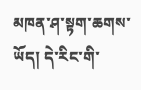མཁན་ཤ་སྟག་ཆགས་ཡོད། དེ་རིང་གི་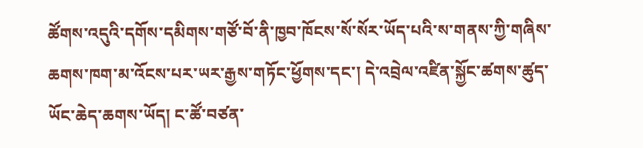ཚོགས་འདུའི་དགོས་དམིགས་གཙོ་བོ་ནི་ཁྱབ་ཁོངས་སོ་སོར་ཡོད་པའི་ས་གནས་ཀྱི་གཞིས་ཆགས་ཁག་མ་འོངས་པར་ཡར་རྒྱས་གཏོང་ཕྱོགས་དང་། དེ་འབྲེལ་འཛིན་སྐྱོང་ཚགས་ཚུད་ཡོང་ཆེད་ཆགས་ཡོད། ང་ཚོ་བཙན་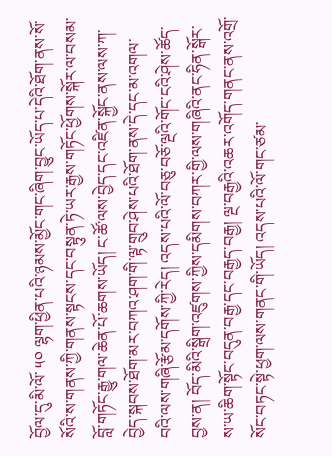བྱོལ་དུ་མི་ལོ་ ༥༠ ལྷག་ཕྱིན་པའི་ཉམས་མྱོང་གང་ཞིག་བྱུང་ཡོད་པ་དེའི་ཐོག་ནས་སོ་སོའི་ས་གནས་ཀྱི་གནས་སྟངས་དང་བསྟུན་ཏེ་ཡར་རྒྱས་གཏོང་ཕྱོགས་སྐོར་ལ་བསམ་བློ་གཏོང་རྒྱུ་གལ་ཆེན་པོ་ཆགས་ཡོད། ང་ཚོ་ལས་བྱེད་དང་འཛིན་སྐྱོང་ནས་ལས་ཀ་བྱེད་སྐབས་ཐོག་མར་བཀའ་ཤག་གི་ལྟ་གྲུབ་ཤེས་པའི་ཐོག་ནས་དེ་དང་མ་འགལ་བའི་ལས་གཞི་རྩོམ་དགོས་ཀྱི་རེད། འདས་པའི་ལོ་བཅུ་བཅོ་ལྔའི་གོང་ངའི་ཤེས་ཚོད་བྱས་ན། བོད་མིའི་སྒྲིག་འཛུགས་ཀྱིས་དམིགས་བཀར་གྱི་ལས་གཞིའི་ནང་ཧིན་སྒོར་ས་ཡ་ཆིག་སྟོང་བདུན་བརྒྱ་དང་བརྒྱད་བརྒྱ། ལྔ་བརྒྱའི་འཆར་འགོད་གནང་ནས་འགྲོ་སོང་བཏང་སྟེ་ཕྱག་ལས་གནང་གི་ཡོད། འདས་པའི་ལོ་གང་ཙམ་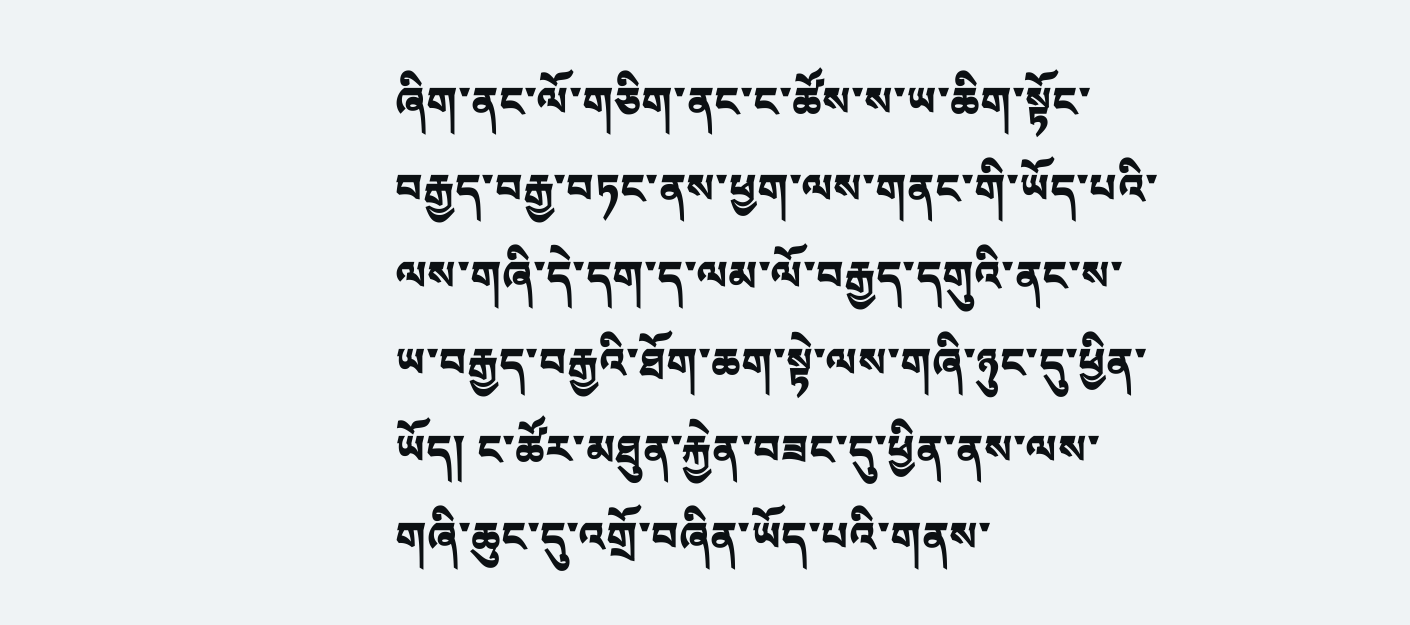ཞིག་ནང་ལོ་གཅིག་ནང་ང་ཚོས་ས་ཡ་ཆིག་སྟོང་བརྒྱད་བརྒྱ་བཏང་ནས་ཕྱག་ལས་གནང་གི་ཡོད་པའི་ལས་གཞི་དེ་དག་ད་ལམ་ལོ་བརྒྱད་དགུའི་ནང་ས་ཡ་བརྒྱད་བརྒྱའི་ཐོག་ཆག་སྟེ་ལས་གཞི་ཉུང་དུ་ཕྱིན་ཡོད། ང་ཚོར་མཐུན་རྐྱེན་བཟང་དུ་ཕྱིན་ནས་ལས་གཞི་ཆུང་དུ་འགྲོ་བཞིན་ཡོད་པའི་གནས་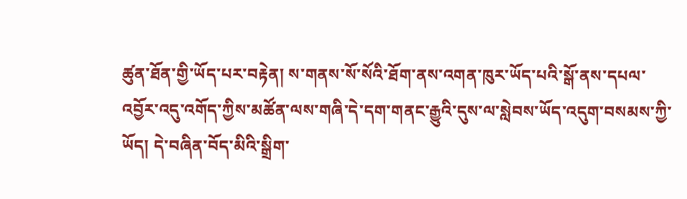ཚུན་ཐོན་གྱི་ཡོད་པར་བརྟེན། ས་གནས་སོ་སོའི་ཐོག་ནས་འགན་ཁུར་ཡོད་པའི་སྒོ་ནས་དཔལ་འབྱོར་འདུ་འགོད་ཀྱིས་མཚོན་ལས་གཞི་དེ་དག་གནང་རྒྱུའི་དུས་ལ་སླེབས་ཡོད་འདུག་བསམས་ཀྱི་ཡོད། དེ་བཞིན་བོད་མིའི་སྒྲིག་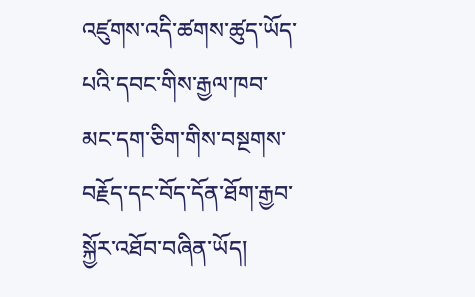འཛུགས་འདི་ཚགས་ཚུད་ཡོད་པའི་དབང་གིས་རྒྱལ་ཁབ་མང་དག་ཅིག་གིས་བསྔགས་བརྗོད་དང་བོད་དོན་ཐོག་རྒྱབ་སྐྱོར་འཐོབ་བཞིན་ཡོད།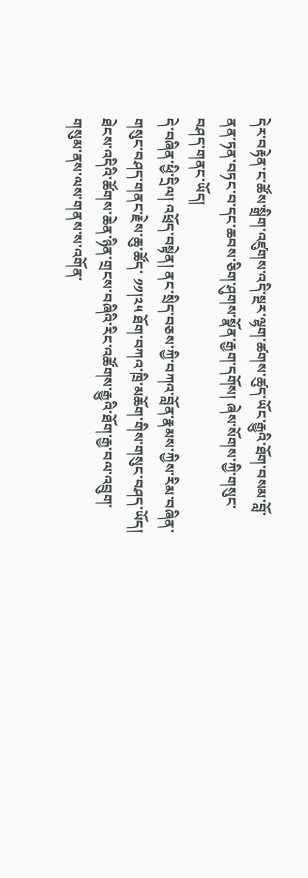དེར་བརྟེན་ང་ཚོས་སྒྲིག་འཛུགས་འདི་སྔར་ལྷག་ཚགས་ཚུད་ཡོང་རྒྱུའི་ཐོག་བསམ་བློ་ནན་ཏན་བཏང་བ་དང་ཆབས་ཅིག་ཤུགས་སྣོན་རྒྱག་དགོས། ཞེས་སོགས་ཀྱི་གསུང་བཤད་གནང་ཡོད།
དེ་བཞིན་ཕྱི་དྲིལ། འཕྲོད་བསྟེན། ནང་སྲིད་བཅས་ཀྱི་བཀའ་བློན་རྣམས་ཀྱིས་རིམ་བཞིན་གསུང་བཤད་གནང་རྗེས་ཆུ་ཚོད་ ༡༡།༢༥ ཐོག་བཀའ་ཁྲི་མཆོག་གིས་གསུང་བཤད་ཡོད།
ཐེངས་འདིའི་ཚོགས་ཆེན་ཉིན་གྲངས་བཞིའི་རིང་འཚོགས་རྒྱུའི་ཐོག་རྒྱ་བལ་འབྲུག་གསུམ་ནས་ལས་གནས་ས་འགོན་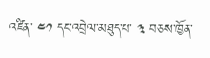འཛིན་ ༤༡ དང་འབྲེལ་མཐུད་པ་ ༣ བཅས་ཁྱོན་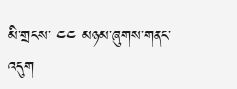མི་གྲངས་ ༤༤ མཉམ་ཞུགས་གནང་འདུག